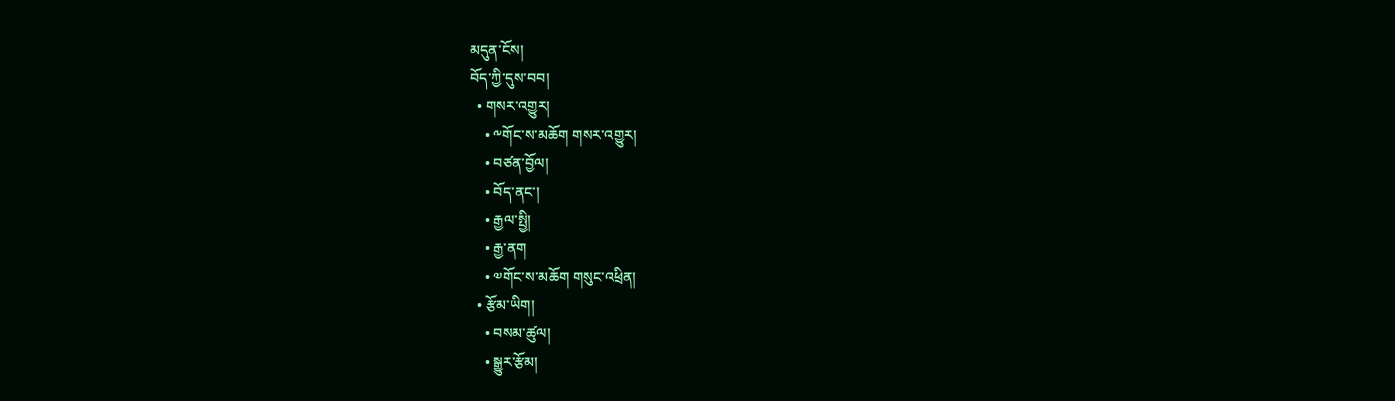མདུན་ངོས།
བོད་ཀྱི་དུས་བབ།
  • གསར་འགྱུར།
    • ༸གོང་ས་མཆོག གསར་འགྱུར།
    • བཙན་བྱོལ།
    • བོད་ནང་།
    • རྒྱལ་སྤྱི།
    • རྒྱ་ནག
    • ༧གོང་ས་མཆོག གསུང་འཕྲིན།
  • རྩོམ་ཡིག།
    • བསམ་ཚུལ།
    • སྒྱུར་རྩོམ།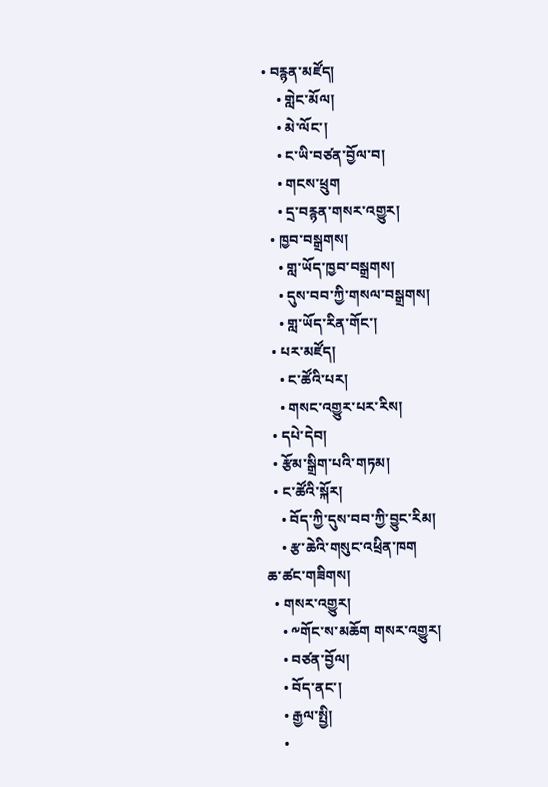• བརྙན་མཛོད།
    • གླེང་མོལ།
    • མེ་ལོང་།
    • ང་ཡི་བཙན་བྱོལ་བ།
    • གངས་ཕྲུག
    • དྲ་བརྙན་གསར་འགྱུར།
  • ཁྱབ་བསྒྲགས།
    • གླ་ཡོད་ཁྱབ་བསྒྲགས།
    • དུས་བབ་ཀྱི་གསལ་བསྒྲགས།
    • གླ་ཡོད་རིན་གོང་།
  • པར་མཛོད།
    • ང་ཚོའི་པར།
    • གསང་འགྱུར་པར་རིས།
  • དཔེ་དེབ།
  • རྩོམ་སྒྲིག་པའི་གཏམ།
  • ང་ཚོའི་སྐོར།
    • བོད་ཀྱི་དུས་བབ་ཀྱི་བྱུང་རིམ།
    • རྩ་ཆེའི་གསུང་འཕྲིན་ཁག
ཆ་ཚང་གཟིགས།
  • གསར་འགྱུར།
    • ༸གོང་ས་མཆོག གསར་འགྱུར།
    • བཙན་བྱོལ།
    • བོད་ནང་།
    • རྒྱལ་སྤྱི།
    •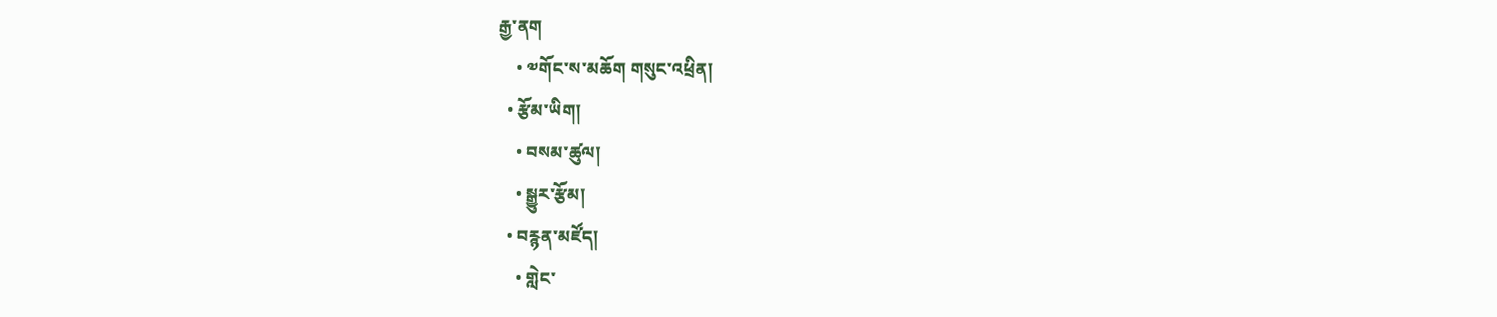རྒྱ་ནག
    • ༧གོང་ས་མཆོག གསུང་འཕྲིན།
  • རྩོམ་ཡིག།
    • བསམ་ཚུལ།
    • སྒྱུར་རྩོམ།
  • བརྙན་མཛོད།
    • གླེང་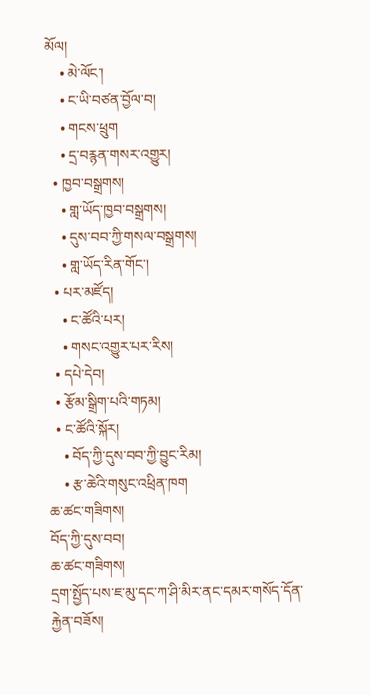མོལ།
    • མེ་ལོང་།
    • ང་ཡི་བཙན་བྱོལ་བ།
    • གངས་ཕྲུག
    • དྲ་བརྙན་གསར་འགྱུར།
  • ཁྱབ་བསྒྲགས།
    • གླ་ཡོད་ཁྱབ་བསྒྲགས།
    • དུས་བབ་ཀྱི་གསལ་བསྒྲགས།
    • གླ་ཡོད་རིན་གོང་།
  • པར་མཛོད།
    • ང་ཚོའི་པར།
    • གསང་འགྱུར་པར་རིས།
  • དཔེ་དེབ།
  • རྩོམ་སྒྲིག་པའི་གཏམ།
  • ང་ཚོའི་སྐོར།
    • བོད་ཀྱི་དུས་བབ་ཀྱི་བྱུང་རིམ།
    • རྩ་ཆེའི་གསུང་འཕྲིན་ཁག
ཆ་ཚང་གཟིགས།
བོད་ཀྱི་དུས་བབ།
ཆ་ཚང་གཟིགས།
དྲག་སྤྱོད་པས་ཇ་མུ་དང་ཀ་ཤི་མིར་ནང་དམར་གསོད་དོན་རྐྱེན་བཟོས།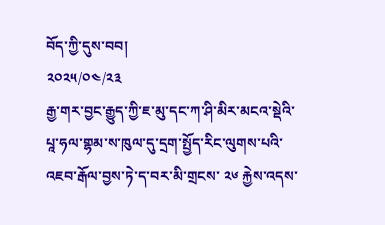བོད་ཀྱི་དུས་བབ།
༢༠༢༥/༠༤/༢༣
རྒྱ་གར་བྱང་རྒྱུད་ཀྱི་ཇ་མུ་དང་ཀ་ཤི་མིར་མངའ་སྡེའི་པཱ་ཧལ་གྷམ་ས་ཁུལ་དུ་དྲག་སྤྱོད་རིང་ལུགས་པའི་འཇབ་རྒོལ་བྱས་ཏེ་ད་བར་མི་གྲངས་ ༢༦ རྐྱེས་འདས་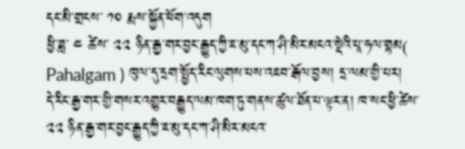དང་མི་གྲངས་ ༡༠ རྨས་སྐྱོན་ཕོག་འདུག
ཕྱི་ཟླ་ ༤ ཚེས་ ༢༢ ཉིན་རྒྱ་གར་བྱང་རྒྱུད་ཀྱི་ཇ་མུ་དང་ཀ་ཤི་མིར་མངའ་སྡེའི་པཱ་ཧལ་གྷམ( Pahalgam ) ཁུལ་དུ་དྲག་སྤྱོད་རིང་ལུགས་པས་འཇབ་རྒོལ་བྱས། དྲ་ལམ་གྱི་པར།
དེ་རིང་རྒྱ་གར་གྱི་གསར་འགྱུར་བརྒྱུད་ལམ་ཁག་ཏུ་གནས་ཚུལ་ཐོན་པ་ལྟར་ན། ཁ་སང་ཕྱི་ཚེས་ ༢༢ ཉིན་རྒྱ་གར་བྱང་རྒྱུད་ཀྱི་ཇ་མུ་དང་ཀ་ཤི་མིར་མངའ་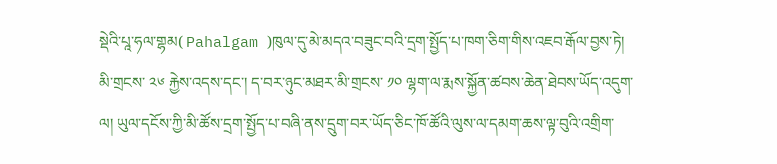སྡེའི་པཱ་ཧལ་གྷམ( Pahalgam )ཁུལ་དུ་མེ་མདའ་བཟུང་བའི་དྲག་སྤྱོད་པ་ཁག་ཅིག་གིས་འཇབ་རྒོལ་བྱས་ཏེ། མི་གྲངས་ ༢༦ རྐྱེས་འདས་དང་། ད་བར་ཉུང་མཐར་མི་གྲངས་ ༡༠ ལྷག་ལ་རྨས་སྐྱོན་ཚབས་ཆེན་ཐེབས་ཡོད་འདུག་ལ། ཡུལ་དངོས་ཀྱི་མི་ཚོས་དྲག་སྤྱོད་པ་བཞི་ནས་དྲུག་བར་ཡོད་ཅིང་ཁོ་ཚོའི་ལུས་ལ་དམག་ཆས་ལྟ་བུའི་འགྲིག་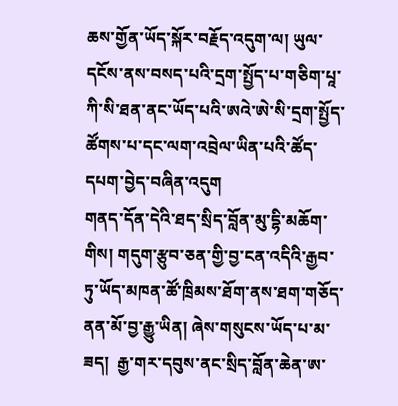ཆས་གྱོན་ཡོད་སྐོར་བརྗོད་འདུག་ལ། ཡུལ་དངོས་ནས་བསད་པའི་དྲག་སྤྱོད་པ་གཅིག་པཱ་ཀི་སི་ཐན་ནང་ཡོད་པའི་ཨའེ་ཨེ་སི་དྲག་སྤྱོད་ཚོགས་པ་དང་ལག་འབྲེལ་ཡིན་པའི་ཚོད་དཔག་བྱེད་བཞིན་འདུག
གནད་དོན་དེའི་ཐད་སྲིད་བློན་མུ་དྷི་མཆོག་གིས། གདུག་རྩུབ་ཅན་གྱི་བྱ་ངན་འདིའི་རྒྱབ་ཏུ་ཡོད་མཁན་ཚོ་ཁྲིམས་ཐོག་ནས་ཐག་གཅོད་ནན་མོ་བྱ་རྒྱུ་ཡིན། ཞེས་གསུངས་ཡོད་པ་མ་ཟད།  རྒྱ་གར་དབུས་ནང་སྲིད་བློན་ཆེན་ཨ་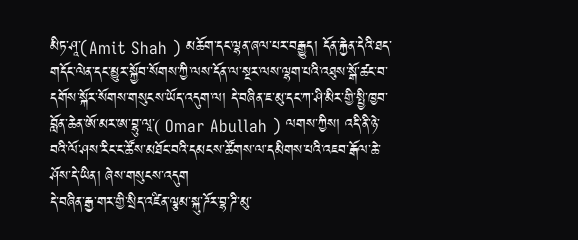མིཏ་ཤཱ་(Amit Shah ) མཆོག་དང་ལྷན་ཞལ་པར་བརྒྱུད། དོན་རྐྱེན་དེའི་ཐད་གདོང་ལེན་དང་མྱུར་སྐྱོབ་སོགས་ཀྱི་ལས་དོན་ལ་སྔར་ལས་ལྷག་པའི་འཐུས་སྒོ་ཚང་བ་དགོས་སྐོར་སོགས་གསུངས་ཡོད་འདུག་ལ། དེ་བཞིན་ཇ་མུ་དང་ཀ་ཤི་མིར་གྱི་སྤྱི་ཁྱབ་བློན་ཆེན་ཨོ་མར་ཨ་བྷུ་ལཱ་( Omar Abullah ) ལགས་ཀྱིས། འདི་ནི་ཉེ་བའི་ལོ་ཤས་རིང་ང་ཚོས་མཐོང་བའི་དམངས་ཚོགས་ལ་དམིགས་པའི་འཇབ་རྒོལ་ཆེ་ཤོས་དེ་ཡིན། ཞེས་གསུངས་འདུག
དེ་བཞིན་རྒྱ་གར་གྱི་སྲིད་འཛིན་ལྕམ་སྐུ་ཌོར་བྷ་ཌི་མུ་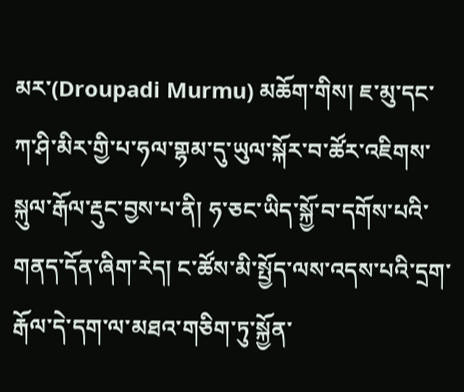མར་(Droupadi Murmu) མཆོག་གིས། ཇ་མུ་དང་ཀ་ཤི་མིར་གྱི་པ་ཧལ་གྷམ་དུ་ཡུལ་སྐོར་བ་ཚོར་འཇིགས་སྐུལ་རྒོལ་རྡུང་བྱས་པ་ནི། ཧ་ཅང་ཡིད་སྐྱོ་བ་དགོས་པའི་གནད་དོན་ཞིག་རེད། ང་ཚོས་མི་སྤྱོད་ལས་འདས་པའི་དྲག་རྒོལ་དེ་དག་ལ་མཐའ་གཅིག་ཏུ་སྐྱོན་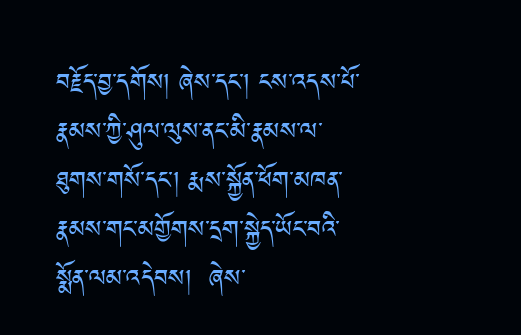བརྗོད་བྱ་དགོས། ཞེས་དང་། ངས་འདས་པོ་རྣམས་ཀྱི་ཤུལ་ལུས་ནང་མི་རྣམས་ལ་ཐུགས་གསོ་དང་། རྨས་སྐྱོན་ཕོག་མཁན་རྣམས་གང་མགྱོགས་དྲག་སྐྱེད་ཡོང་བའི་སྨོན་ལམ་འདེབས།  ཞེས་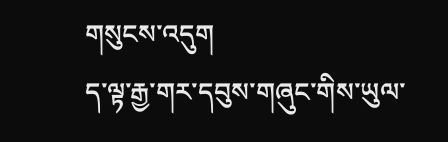གསུངས་འདུག
ད་ལྟ་རྒྱ་གར་དབུས་གཞུང་གིས་ཡུལ་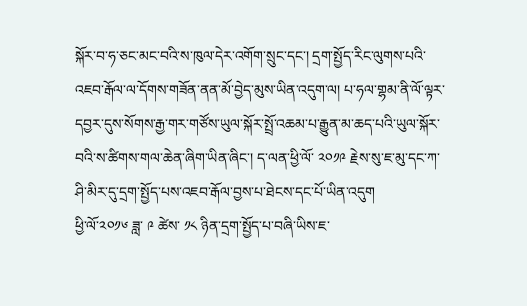སྐོར་བ་ཧ་ཅང་མང་བའི་ས་ཁུལ་དེར་འགོག་སྲུང་དང་། དྲག་སྤྱོད་རིང་ལུགས་པའི་འཇབ་རྒོལ་ལ་དོགས་གཟོན་ནན་མོ་བྱེད་མུས་ཡིན་འདུག་ལ། པ་ཧལ་གྷམ་ནི་ལོ་ལྟར་དབྱར་དུས་སོགས་རྒྱ་གར་གཙོས་ཡུལ་སྐོར་སྤྲོ་འཆམ་པ་རྒྱུན་མ་ཆད་པའི་ཡུལ་སྐོར་བའི་ས་ཚིགས་གལ་ཆེན་ཞིག་ཡིན་ཞིང་། ད་ལན་ཕྱི་ལོ་ ༢༠༡༩ རྗེས་སུ་ཇ་མུ་དང་ཀ་ཤི་མིར་དུ་དྲག་སྤྱོད་པས་འཇབ་རྒོལ་བྱས་པ་ཐེངས་དང་པོ་ཡིན་འདུག
ཕྱི་ལོ་༢༠༡༦ ཟླ་ ༩ ཚེས་ ༡༨ ཉིན་དྲག་སྤྱོད་པ་བཞི་ཡིས་ཇ་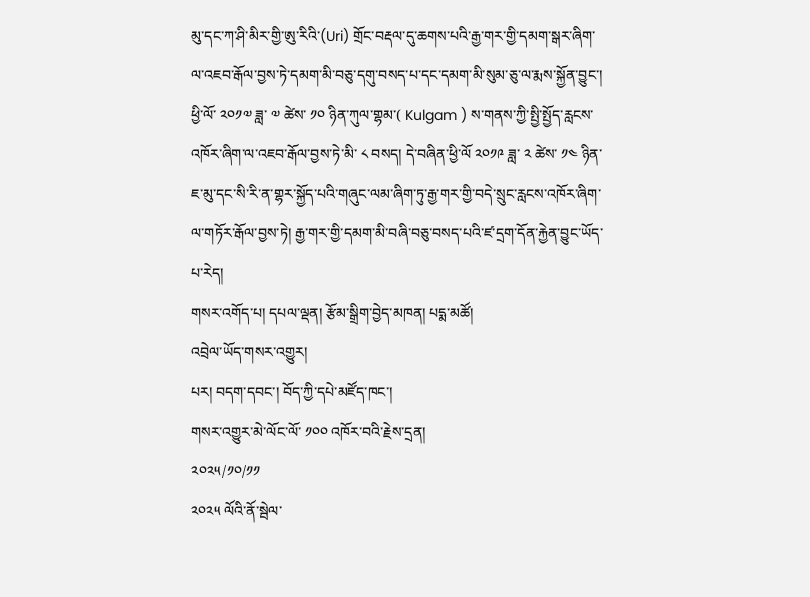མུ་དང་ཀ་ཤི་མིར་གྱི་ཨུ་རིའི་(Uri) གྲོང་བརྡལ་དུ་ཆགས་པའི་རྒྱ་གར་གྱི་དམག་སྒར་ཞིག་ལ་འཇབ་རྒོལ་བྱས་ཏེ་དམག་མི་བཅུ་དགུ་བསད་པ་དང་དམག་མི་སུམ་ཅུ་ལ་རྨས་སྐྱོན་བྱུང་། ཕྱི་ལོ་ ༢༠༡༧ ཟླ་ ༧ ཚེས་ ༡༠ ཉིན་ཀུལ་གྷམ་( Kulgam ) ས་གནས་ཀྱི་སྤྱི་སྤྱོད་རླངས་འཁོར་ཞིག་ལ་འཇབ་རྒོལ་བྱས་ཏེ་མི་ ༨ བསད། དེ་བཞིན་ཕྱི་ལོ ༢༠༡༩ ཟླ་ ༢ ཚེས་ ༡༤ ཉིན་ཇ་མུ་དང་སི་རི་ན་གྷར་སྐྱོད་པའི་གཞུང་ལམ་ཞིག་ཏུ་རྒྱ་གར་གྱི་བདེ་སྲུང་རླངས་འཁོར་ཞིག་ལ་གཏོར་རྒོལ་བྱས་ཏེ། རྒྱ་གར་གྱི་དམག་མི་བཞི་བཅུ་བསད་པའི་ཛ་དྲག་དོན་རྐྱེན་བྱུང་ཡོད་པ་རེད།
གསར་འགོད་པ། དཔལ་ལྡན། རྩོམ་སྒྲིག་བྱེད་མཁན། པདྨ་མཚོ།
འབྲེལ་ཡོད་གསར་འགྱུར།
པར། བདག་དབང་། བོད་ཀྱི་དཔེ་མཛོད་ཁང་།
གསར་འགྱུར་མེ་ལོང་ལོ་ ༡༠༠ འཁོར་བའི་རྗེས་དྲན།
༢༠༢༥/༡༠/༡༡
༢༠༢༥ ལོའི་ནོ་སྦེལ་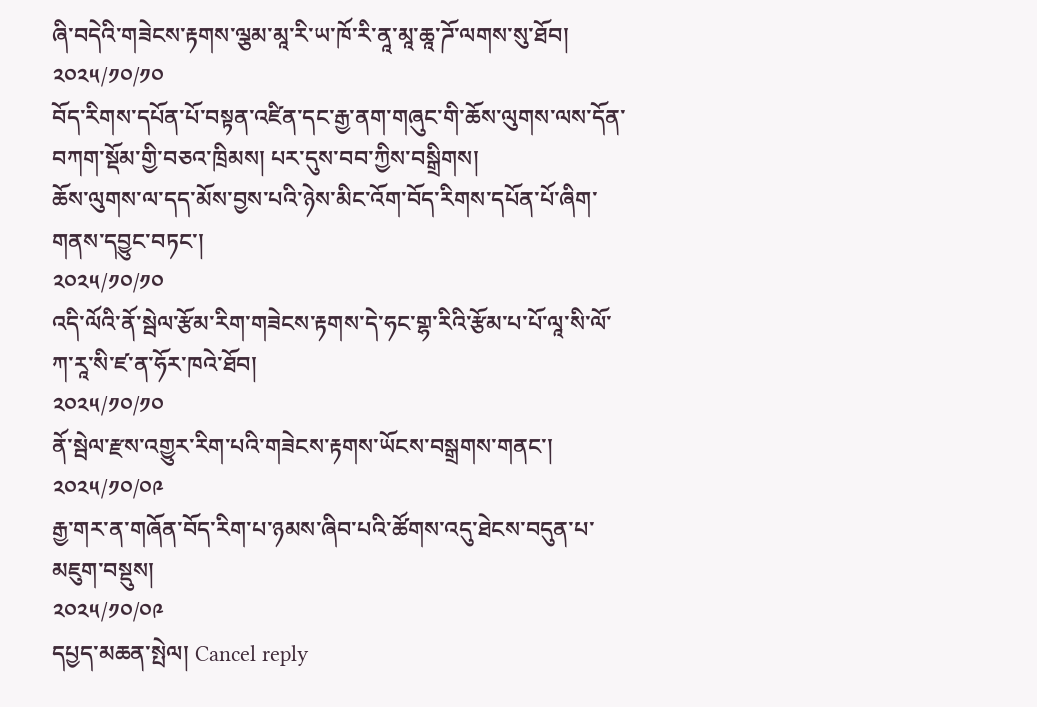ཞི་བདེའི་གཟེངས་རྟགས་ལྕམ་མཱ་རི་ཡ་ཁོ་རི་ནཱ་མཱ་ཆཱ་ཌོ་ལགས་སུ་ཐོབ།
༢༠༢༥/༡༠/༡༠
བོད་རིགས་དཔོན་པོ་བསྟན་འཛིན་དང་རྒྱ་ནག་གཞུང་གི་ཆོས་ལུགས་ལས་དོན་བཀག་སྡོམ་གྱི་བཅའ་ཁྲིམས། པར་དུས་བབ་ཀྱིས་བསྒྲིགས།
ཆོས་ལུགས་ལ་དད་མོས་བྱས་པའི་ཉེས་མིང་འོག་བོད་རིགས་དཔོན་པོ་ཞིག་གནས་དབྱུང་བཏང་།
༢༠༢༥/༡༠/༡༠
འདི་ལོའི་ནོ་སྦེལ་རྩོམ་རིག་གཟེངས་རྟགས་དེ་ཧང་གྷ་རིའི་རྩོམ་པ་པོ་ལཱ་སི་ལོ་ཀ་རཱ་སི་ཛ་ན་ཧོར་ཁའེ་ཐོབ།
༢༠༢༥/༡༠/༡༠
ནོ་སྦེལ་རྫས་འགྱུར་རིག་པའི་གཟེངས་རྟགས་ཡོངས་བསྒྲགས་གནང་།
༢༠༢༥/༡༠/༠༩
རྒྱ་གར་ན་གཞོན་བོད་རིག་པ་ཉམས་ཞིབ་པའི་ཚོགས་འདུ་ཐེངས་བདུན་པ་མཇུག་བསྡུས།
༢༠༢༥/༡༠/༠༩
དཔྱད་མཆན་སྤེལ། Cancel reply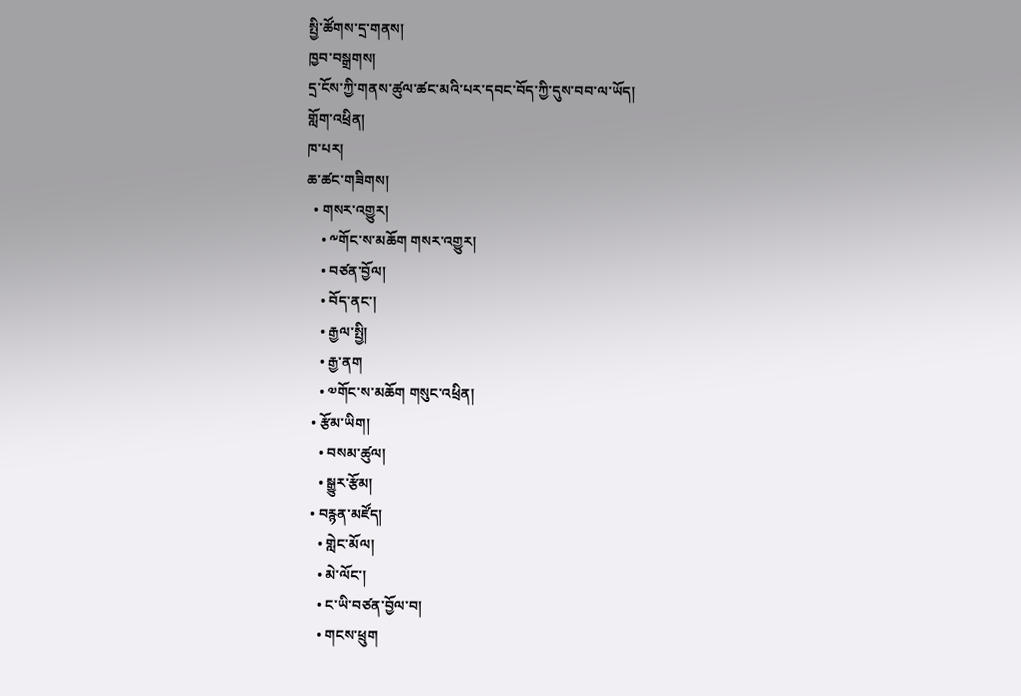སྤྱི་ཚོགས་དྲ་གནས།
ཁྱབ་བསྒྲགས།
དྲ་ངོས་ཀྱི་གནས་ཚུལ་ཚང་མའི་པར་དབང་བོད་ཀྱི་དུས་བབ་ལ་ཡོད།
གློག་འཕྲིན།
ཁ་པར།
ཆ་ཚང་གཟིགས།
  • གསར་འགྱུར།
    • ༸གོང་ས་མཆོག གསར་འགྱུར།
    • བཙན་བྱོལ།
    • བོད་ནང་།
    • རྒྱལ་སྤྱི།
    • རྒྱ་ནག
    • ༧གོང་ས་མཆོག གསུང་འཕྲིན།
  • རྩོམ་ཡིག།
    • བསམ་ཚུལ།
    • སྒྱུར་རྩོམ།
  • བརྙན་མཛོད།
    • གླེང་མོལ།
    • མེ་ལོང་།
    • ང་ཡི་བཙན་བྱོལ་བ།
    • གངས་ཕྲུག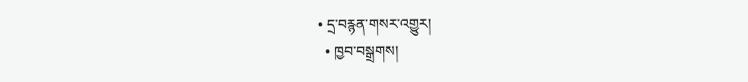• དྲ་བརྙན་གསར་འགྱུར།
  • ཁྱབ་བསྒྲགས།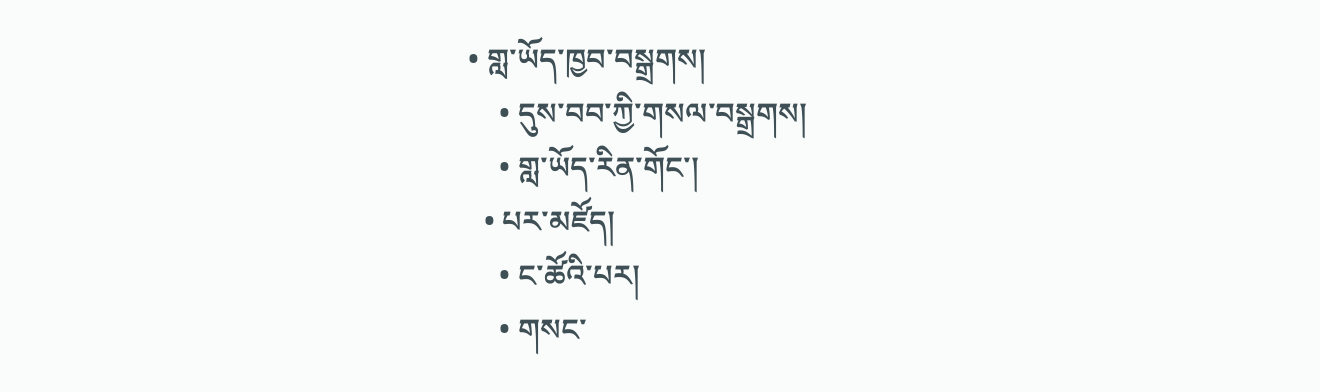• གླ་ཡོད་ཁྱབ་བསྒྲགས།
    • དུས་བབ་ཀྱི་གསལ་བསྒྲགས།
    • གླ་ཡོད་རིན་གོང་།
  • པར་མཛོད།
    • ང་ཚོའི་པར།
    • གསང་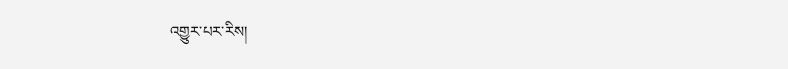འགྱུར་པར་རིས།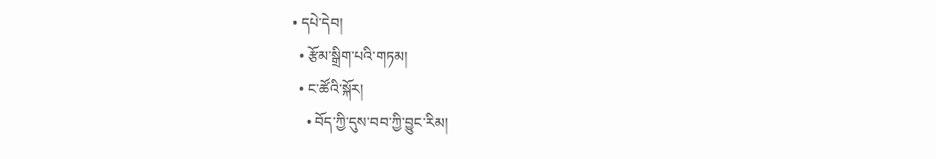• དཔེ་དེབ།
  • རྩོམ་སྒྲིག་པའི་གཏམ།
  • ང་ཚོའི་སྐོར།
    • བོད་ཀྱི་དུས་བབ་ཀྱི་བྱུང་རིམ།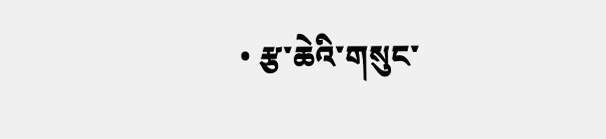• རྩ་ཆེའི་གསུང་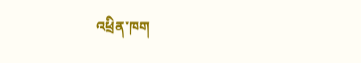འཕྲིན་ཁག